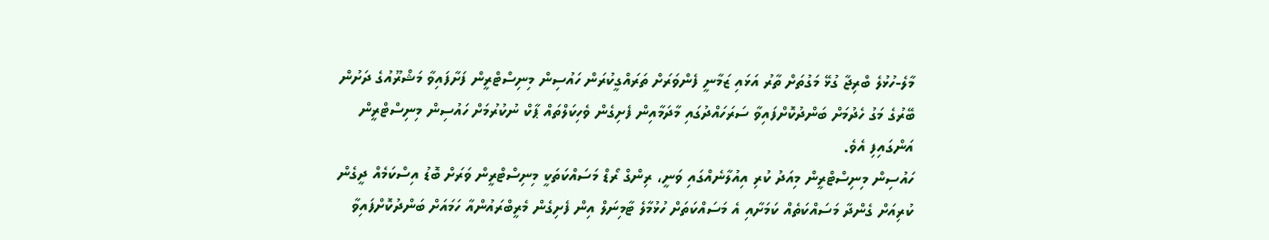މާލެ-ހުޅުލެ ބްރިޖާ ގުޅޭ މަގުތަށް ތާރު އަޅައި ޒަމާނީ ފެންވަރަށް ތަރައްގީކުރަން ހައުސިން މިނިސްޓްރީން ފަށާފައިވާ މަޝްރޫއުގެ ދަށުން ބޭރުގެ މަގު ހެދުމަށް ބަންދުކޮށްފައިވާ ސަރަހައްދުގައި މާދަމާއިން ފެށިގެން ވެހިކަލްތައް ޕާކް ނުކުރުމަށް ހައުސިން މިނިސްޓްރީން އަންގައިފި އެވެ.
ހައުސިން މިނިސްޓްރީން މިއަދު ކުރި އިއުލާނެއްގައި ވަނީ، ރިންގް ރޯޑް މަސައްކަތަކީ މިނިސްޓްރީން ވަރަށް ބޮޑު އިސްކަމެއް ދީގެން ކުރިއަށް ގެންދާ މަސައްކަތެއް ކަމަށާއި އެ މަސައްކަތަށް ހުޅުމާލެ ޓާމިނަލް އިން ފެށިގެން މެރީބްރައުންއާ ހަމައަށް ބަންދުކޮށްފައިވާ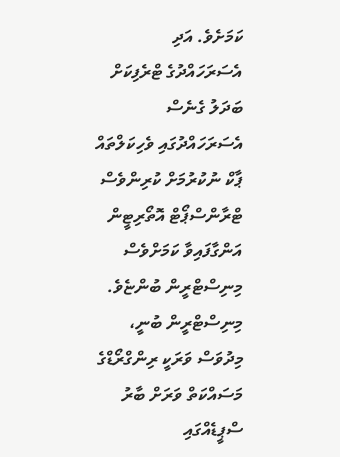ކަމަށެވެ. އަދި އެސަރަހައްދުގެ ޓްރެފިކަށް ބަދަލު ގެނެސް އެސަރަހައްދުގައި ވެހިކަލްތައް ޕާކް ނުކުރުމަށް ކުރިންވެސް ޓްރާންސްޕޯޓް އޮތޯރިޓީން އަންގާފައިވާ ކަމަށްވެސް މިނިސްޓްރީން ބުންޏެވެ.
މިނިސްޓްރީން ބުނީ، މިދުވަސް ވަރަކީ ރިންގްރޯޑްގެ މަސައްކަތް ވަރަށް ބާރު ސްޕީޑެއްގައި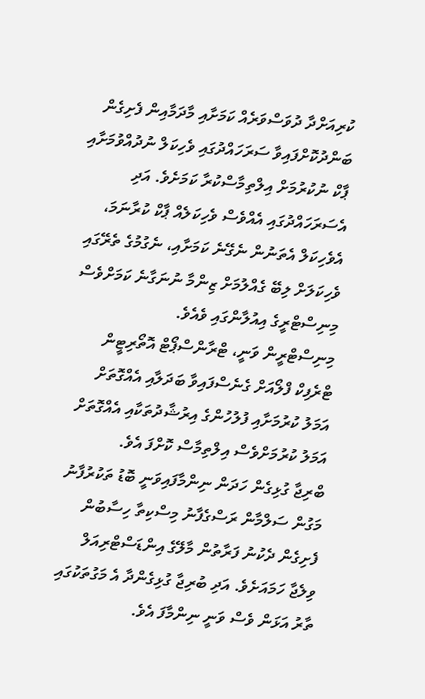ކުރިއަށްދާ ދުވަސްވަރެއް ކަމަށާއި މާދަމާއިން ފެށިގެން ބަންދުކޮށްފައިވާ ސަރަހައްދުގައި ވެހިކަލް ނުދުއްވުމަށާއި ޕާކް ނުކުރުމަށް އިލްތިމާސްކުރާ ކަމަށެވެ. އަދި އެސަރަހައްދުގައި އެއްވެސް ވެހިކަލެއް ޕާކް ކުރާނަމަ، އެވެހިކަލް އެތަނުން ނެގޭނެ ކަމަށާއި، ނެގުމުގެ ތެރޭގައި ވެހިކަލަށް ލިބޭ ގެއްލުމަށް ޒިންމާ ނުނަގާނެ ކަމަށްވެސް މިނިސްޓްރީގެ އިއުލާންގައި ވެއެވެ.
މިނިސްޓްރީން ވަނީ، ޓްރާންސްޕޯޓް އޮތޯރިޓީން ޓްރެފިކް ފްލޯއަށް ގެނެސްފައިވާ ބަދަލާއި އެއްގޮތަށް އަމަލު ކުރުމަށާއި ފުލުހުންގެ އިރުޝާދުތަކާއި އެއްގޮތަށް އަމަލު ކުރުމަށްވެސް އިލްތިމާސް ކޮށްފަ އެވެ.
ބްރިޖާ ގުޅިގެން ހަދަން ނިންމާފައިވަނީ ބޮޑު ތަކުރުފާނު މަގުން ސަލްމާން ރަސްގެފާނު މިސްކިތާ ހިސާބުން ފެށިގެން ދެކުނު ފަރާތުން މާލޭގެ އިންޑަސްޓްރިއަލް ވިލެޖާ ހަމައަށެވެ. އަދި ބުރިޖާ ގުޅިގެންދާ އެ މަގުތަކުގައި ތާރު އަޅަން ވެސް ވަނީ ނިންމާފަ އެވެ.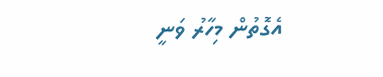އެގޮތުން މިހާރު ވަނީ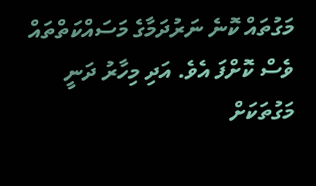މަގުތައް ކޮނެ ނަރުދަމާގެ މަސައްކަތްތައް ވެސް ކޮށްފަ އެވެ. އަދި މިހާރު ދަނީ މަގުތަކަށް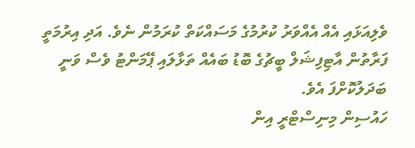ވެލިއަޅައި އެއް އެއްވަރު ކުރުމުގެ މަސައްކަތް ކުރަމުން ނެވެ. އަދި އިރުމަތީ ފަރާތުން އާޓިފިޝަލް ބީޗުގެ ބޮޑު ބައެއް ތަޅާލައި ޕޭމަންޓު ވެސް ވަނީ ބަދަލުކޮށްފަ އެވެ.
ހައުސިން މިނިސްޓްރީ އިން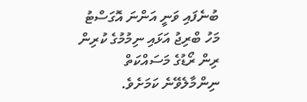ބުނެފައި ވަނީ އަންނަ އޮގަސްޓު މަހު ބްރިޖު އަޅައި ނިމުމުގެ ކުރިން ރިން ރޯޑުގެ މަސައްކަތް ނިންމާލެވޭނެ ކަމަށެވެ.